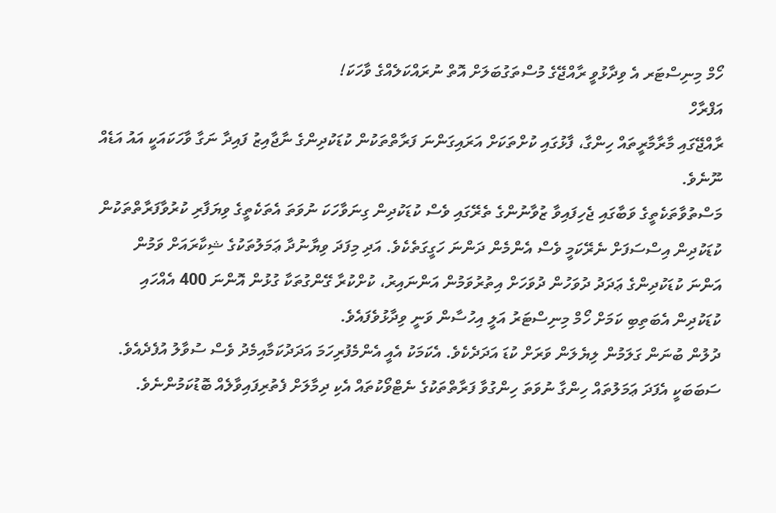ހޯމް މިނިސްޓަރ އެ ވިދާޅުވީ ރާއްޖޭގެ މުސްތަގުބަލަށް އޮތް ނުރައްކަލެއްގެ ވާހަކަ!
އަފްރާހް
ރާއްޖޭގައި މާރާމާރީތައް ހިންގާ، ފާޅުގައި ކުށްތަކަށް އަރައިގަންނަ ފަރާތްތަކުން ކުޑަކުދިންގެ ނާޖާއިޒު ފައިދާ ނަގާ ވާހަކައަކީ އައު އަޑެއް ނޫނެވެ.
މަސްތުވާތަކެތީގެ ވަބާގައި ޖެހިފައިވާ ޒުވާނުންގެ ތެރޭގައި ވެސް ކުޑަކުދިން ގިނަވާހަކަ ނުވަތަ އެތަކެތީގެ ވިޔަފާރި ކުރުވާފަރާތްތަކުން ކުޑަކުދިން އިސްސަފަށް ނެރޭކަމީ ވެސް އެންމެން ދަންނަ ހަގީގަތެކެވެ. އަދި މިފަދަ ވިޔާނުދާ ޢަމަލުތަކުގެ ޝިކާރައަށް ވަމުން އަންނަ ކުޑަކުދިންގެ ޢަދަދު ދުވަހުން ދުވަހަށް އިތުރުވަމުން އަންނައިރު، ކުށްކުރާ ގޭންގުތަކާ ގުޅުން އޮންނަ 400 އެއްހައި ކުޑަކުދިން އެބަތިބި ކަމަށް ހޯމް މިނިސްޓަރު އަލީ އިހުސާން ވަނީ ވިދާޅުވެފައެވެ.
ދުލުން ބުނަން ގަލަމުން ލިޔެލަން ވަރަށް ކުޑަ އަދަދެކެވެ. އެކަމަކު އެއީ އެންމެފުރިހަމަ އަދަދުކަމާއިމެދު ވެސް ސުވާލު އުފެދެއެވެ. ސަބަބަކީ އެފަދަ ޢަމަލުތައް ހިންގާ ނުވަތަ ހިންގުވާ ފަރާތްތަކުގެ ނެޓްވޯކުތައް އެކި ދިމާލަށް ފެތުރިފައިވާލެއް ބޮޑުކަމުންނެވެ.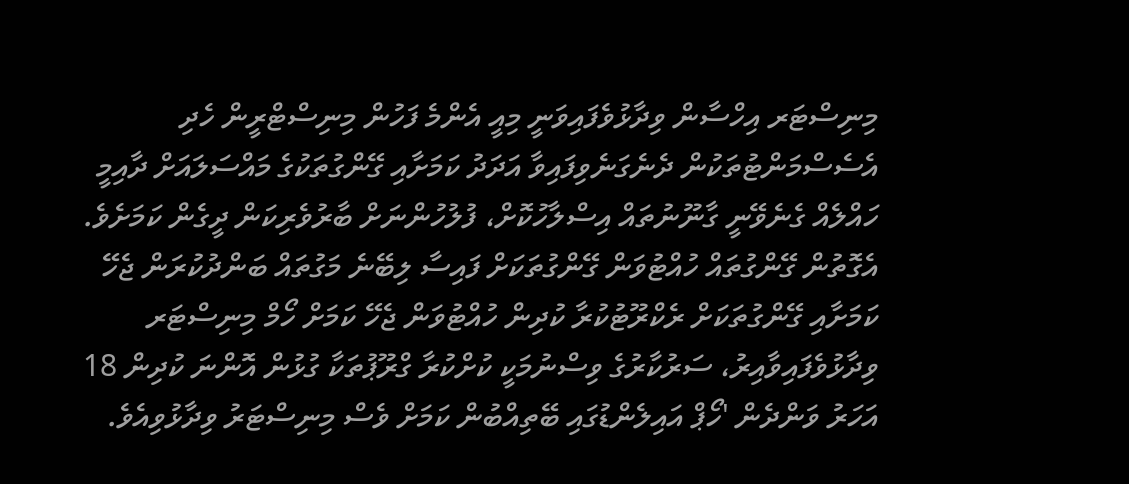މިނިސްޓަރ އިހްސާން ވިދާޅުވެފައިވަނީ މިއީ އެންމެ ފަހުން މިނިސްޓްރީން ހެދި އެސެސްމަންޓުތަކުން ދެނެގަނެވިފައިވާ އަދަދު ކަމަށާއި ގޭންގުތަކުގެ މައްސަލައަށް ދާއިމީ ހައްލެއް ގެނެވޭނީ ގާނޫނުތައް އިސްލާހުކޮށް، ފުލުހުންނަށް ބާރުވެރިކަން ދީގެން ކަމަށެވެ.
އެގޮތުން ގޭންގުތައް ހުއްޓުވަން ގޭންގުތަކަށް ފައިސާ ލިބޭނެ މަގުތައް ބަންދުކުރަން ޖެހޭ ކަމަށާއި ގޭންގުތަކަށް ރެކްރޫޓުކުރާ ކުދިން ހުއްޓުވަން ޖެހޭ ކަމަށް ހޯމް މިނިސްޓަރ ވިދާޅުވެފައިވާއިރު، ސަރުކާރުގެ ވިސްނުމަކީ ކުށްކުރާ ގްރޫޕުތަކާ ގުޅުން އޮންނަ ކުދިން 18 އަހަރު ވަންދެން 'ހޯޕް އައިލެންޑުގައި ބޭތިއްބުން ކަމަށް ވެސް މިނިސްޓަރު ވިދާޅުވިއެވެ.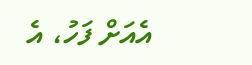އެއަށް ފަހު، އެ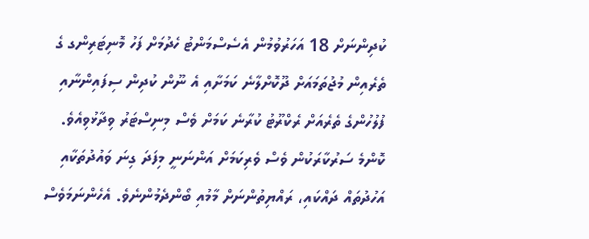ކުދިންނަށް 18 އަހަރުވުމުން އެސެސްމަންޓު ހެދުމަށް ފަހު މޮނިޓަރިންގ ގެ ތެރެއިން މުޖުތަމައަށް ދޫކޮށްލާނެ ކަމަށާއި އެ ނޫން ކުދިން ސިފައިންނާއި ފުލުހުންގެ ތެރެއަށް ރެކްރޫޓު ކުރާނެ ކަމަށް ވެސް މިނިސްޓަރު ވިދާޅުވިއެވެ.
ކޮންމެ ސަރުކާރަކުން ވެސް ވެރިކަމަށް އަންނަނީ މިފަދަ ގިނަ ވައުދުތަކާއި އަހުދުތައް ދައްކައި، ރައްޔިތުންނަށް މާމުއި ބޯންދެމުންނެވެ. އެހެންނަމަވެސް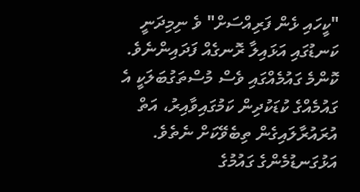"ކީހައި ޅެން ފަރިއްސަށް" ވެ ނިމިދަނީ ކަނޑުގައި އަޅައިލާ ރޮނގެއް ފަދައިންނެވެ.
ކޮންމެ ގައުމެއްގައި ވެސް މުސްތަގުބަލަކީ އެ ގައުމެއްގެ ކުޑަކުދިން ކަމުގައިވާއިރު، އަތް އުރައުރާލައިގެން ތިބެވޭކަށް ނެތެވެ. އަޅުގަނޑުމެންގެ ގައުމުގެ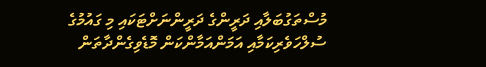މުސްތަގުބަލާއި ދަރީންގެ ދަރީންނަށްޓަކައި މި ގައުމުގެ ސުލްހަވެރިކަމާއި އަމަންއަމާންކަން މޮޑެވިގެންދާތަން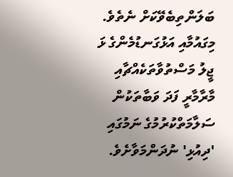ބަލަންތިބެވޭކަށް ނެތެވެ.
މިގައުމާއި އަޅުގަނޑުމެންގެ ޅަ ޖީލު މަސްތުވާތަކެއްޗާއި މާރާމާރީ ފަދަ ވަބާތަކުން ސަލާމަތްކުރުމުގެ ނަމުގައި 'ދިއުޅި' ނުދަންމަވާށެވެ.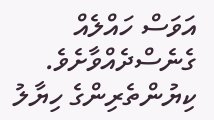އަވަސް ހައްލެއް ގެނެސްދެއްވާށެވެ.
ކިޔުންތެރިންގެ ހިޔާލު